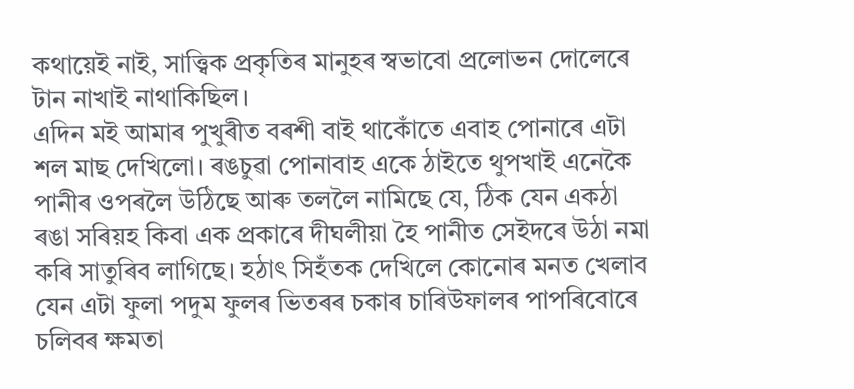কথায়েই নাই, সাত্ত্বিক প্ৰকৃতিৰ মানুহৰ স্বভাবো প্ৰলোভন দোলেৰে টান নাখাই নাথাকিছিল।
এদিন মই আমাৰ পুখুৰীত বৰশী বাই থাকোঁতে এবাহ পোনাৰে এটা শল মাছ দেখিলো। ৰঙচুৱা পোনাবাহ একে ঠাইতে থুপখাই এনেকৈ পানীৰ ওপৰলৈ উঠিছে আৰু তললৈ নামিছে যে, ঠিক যেন একঠা ৰঙা সৰিয়হ কিবা এক প্ৰকাৰে দীঘলীয়া হৈ পানীত সেইদৰে উঠা নমা কৰি সাতুৰিব লাগিছে। হঠাৎ সিহঁতক দেখিলে কোনোৰ মনত খেলাব যেন এটা ফুলা পদুম ফুলৰ ভিতৰৰ চকাৰ চাৰিউফালৰ পাপৰিবোৰে চলিবৰ ক্ষমতা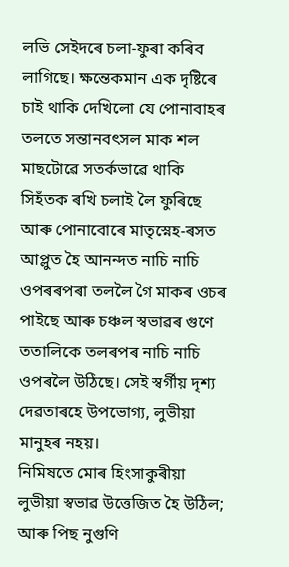লভি সেইদৰে চলা-ফুৰা কৰিব লাগিছে। ক্ষন্তেকমান এক দৃষ্টিৰে চাই থাকি দেখিলো যে পোনাবাহৰ তলতে সন্তানবৎসল মাক শল মাছটোৱে সতৰ্কভাৱে থাকি সিহঁতক ৰখি চলাই লৈ ফুৰিছে আৰু পোনাবোৰে মাতৃস্নেহ-ৰসত আপ্লুত হৈ আনন্দত নাচি নাচি ওপৰৰপৰা তললৈ গৈ মাকৰ ওচৰ পাইছে আৰু চঞ্চল স্বভাৱৰ গুণে ততালিকে তলৰপৰ নাচি নাচি ওপৰলৈ উঠিছে। সেই স্বৰ্গীয় দৃশ্য দেৱতাৰহে উপভোগ্য, লুভীয়া মানুহৰ নহয়।
নিমিষতে মোৰ হিংসাকুৰীয়া লুভীয়া স্বভাৱ উত্তেজিত হৈ উঠিল; আৰু পিছ নুগুণি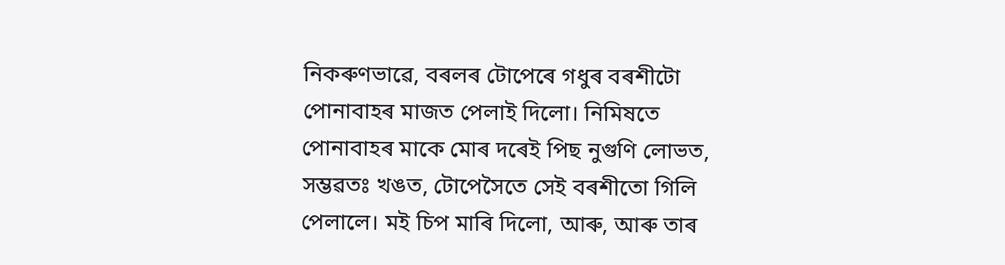নিকৰুণভাৱে, বৰলৰ টোপেৰে গধুৰ বৰশীটো পোনাবাহৰ মাজত পেলাই দিলো। নিমিষতে পোনাবাহৰ মাকে মোৰ দৰেই পিছ নুগুণি লোভত, সম্ভৱতঃ খঙত, টোপেসৈতে সেই বৰশীতো গিলি পেলালে। মই চিপ মাৰি দিলো, আৰু, আৰু তাৰ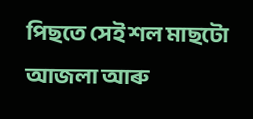পিছতে সেই শল মাছটো আজলা আৰু